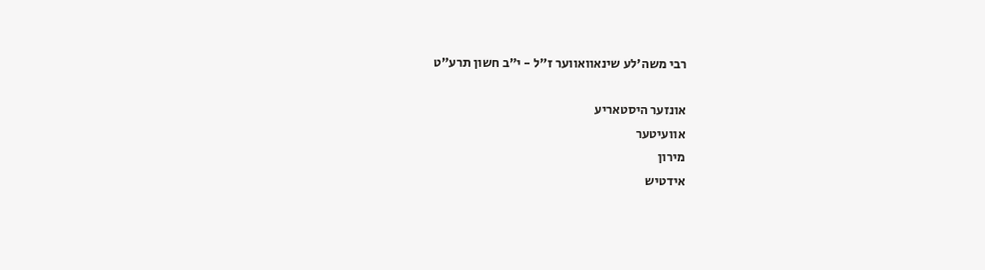רבי משה'לע שינאוואווער ז"ל - י”ב חשון תרע”ט

אונזער היסטאריע
אוועיטער
מירון
אידטיש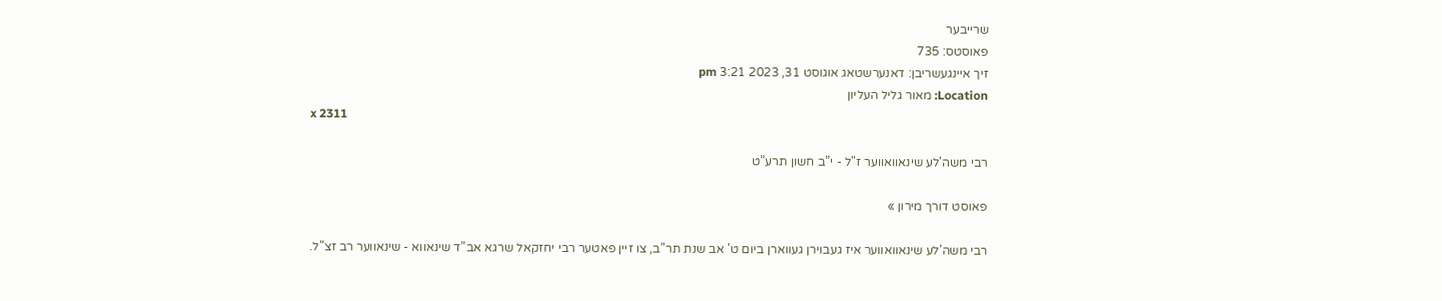שרייבער
פאוסטס: 735
זיך איינגעשריבן: דאנערשטאג אוגוסט 31, 2023 3:21 pm
Location: מאור גליל העליון
x 2311

רבי משה'לע שינאוואווער ז"ל - י”ב חשון תרע”ט

פאוסט דורך מירון »

רבי משה'לע שינאוואווער איז געבוירן געווארן ביום ט' אב שנת תר"ב, צו זיין פאטער רבי יחזקאל שרגא אב”ד שינאווא - שינאווער רב זצ"ל.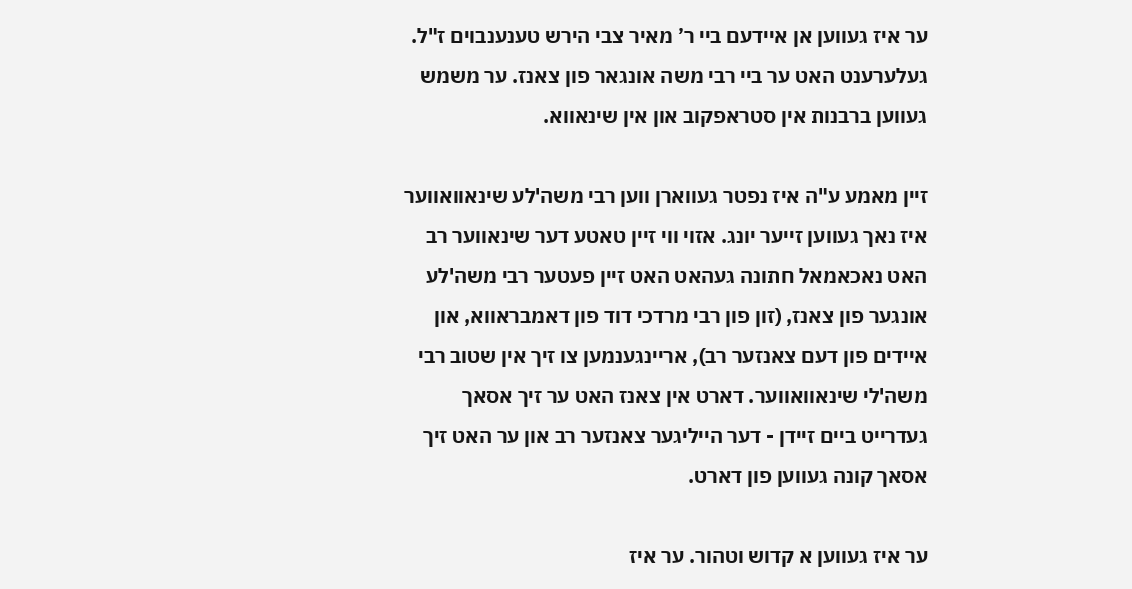ער איז געווען אן איידעם ביי ר’ מאיר צבי הירש טענענבוים ז"ל. געלערענט האט ער ביי רבי משה אונגאר פון צאנז. ער משמש געווען ברבנות אין סטראפקוב און אין שינאווא.

זיין מאמע ע"ה איז נפטר געווארן ווען רבי משה'לע שינאוואווער איז נאך געווען זייער יונג. אזוי ווי זיין טאטע דער שינאווער רב האט נאכאמאל חתונה געהאט האט זיין פעטער רבי משה'לע אונגער פון צאנז, (זון פון רבי מרדכי דוד פון דאמבראווא, און איידים פון דעם צאנזער רב), אריינגענמען צו זיך אין שטוב רבי משה'לי שינאוואווער. דארט אין צאנז האט ער זיך אסאך געדרייט ביים זיידן - דער הייליגער צאנזער רב און ער האט זיך אסאך קונה געווען פון דארט.

ער איז געווען א קדוש וטהור. ער איז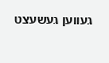געווען געשעצט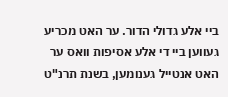ביי אלע גדולי הדור. ער האט מכריע געווען ביי די אלע אסיפות וואס ער האט אנטייל גענומען, בשנת תרנ"ט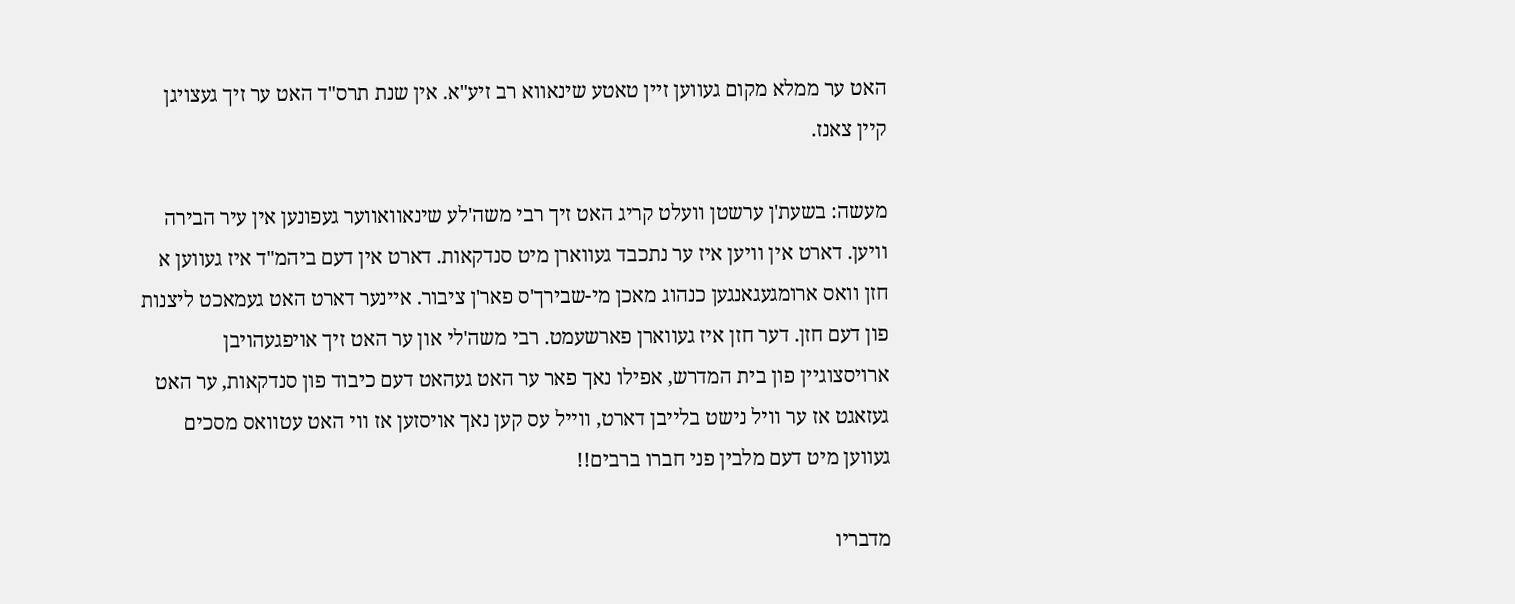האט ער ממלא מקום געווען זיין טאטע שינאווא רב זיע"א. אין שנת תרס"ד האט ער זיך געצויגן קיין צאנז.

מעשה: בשעת'ן ערשטן וועלט קריג האט זיך רבי משה'לע שינאוואווער געפונען אין עיר הבירה וויען. דארט אין וויען איז ער נתכבד געווארן מיט סנדקאות. דארט אין דעם ביהמ"ד איז געווען א חזן וואס ארומגעגאנגען כנהוג מאכן מי-שבירך'ס פאר'ן ציבור. איינער דארט האט געמאכט ליצנות פון דעם חזן. דער חזן איז געווארן פארשעמט. רבי משה'לי און ער האט זיך אויפגעהויבן ארויסצוגיין פון בית המדרש, אפילו נאך פאר ער האט געהאט דעם כיבוד פון סנדקאות, ער האט געזאגט אז ער וויל נישט בלייבן דארט, ווייל עס קען נאך אויסזען אז ווי האט עטוואס מסכים געווען מיט דעם מלבין פני חברו ברבים!!

מדבריו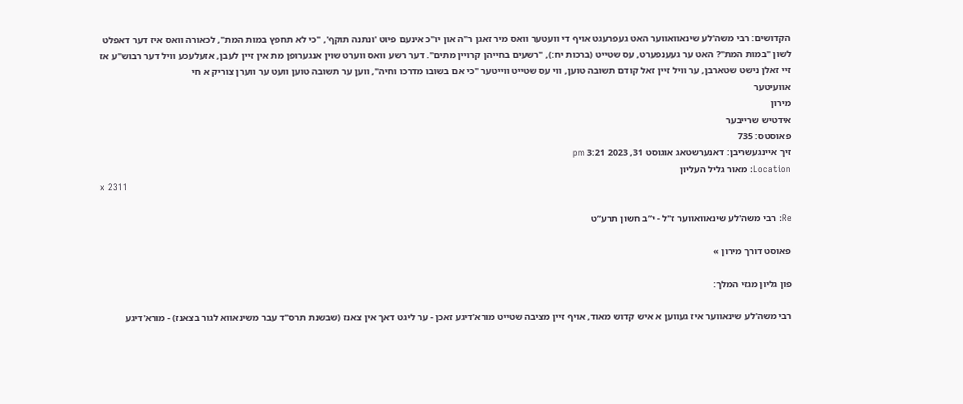הקדושים: רבי משה'לע שינאוואווער האט געפרעגט אויף די וועטער וואס מיר זאגן ר"ה און יו"כ אינעם פיוט 'ונתנה תוקף', "כי לא תחפץ במות המת", לכאורה וואס איז דער דאפלט לשון "במות המת"? האט ער געענפערט, עס שטייט (ברכות יח:), "רשעים בחייהן קרויין מתים". דער רשע וואס ווערט שוין אנגערופן מת אין זיין לעבן, אזעלעכע וויל דער רבוש"ע אז זיי זאלן נישט שטארבן, ער וויל זיין זאל קודם תשובה טוען, ווי עס שטייט ווייטער "כי אם בשובו מדרכו וחיה", ווען ער תשובה טוען וועט ער ווערן צוריק א חי
אוועיטער
מירון
אידטיש שרייבער
פאוסטס: 735
זיך איינגעשריבן: דאנערשטאג אוגוסט 31, 2023 3:21 pm
Location: מאור גליל העליון
x 2311

Re: רבי משה'לע שינאוואווער ז"ל - י”ב חשון תרע”ט

פאוסט דורך מירון »

פון גליון מגזי המלך:

רבי משה'לע שינאווער איז געווען א איש קדוש מאוד, אויף זיין מציבה שטייט מורא'דיגע זאכן - ער ליגט דאך אין צאנז (שבשנת תרס"ד עבר משינאווא לגור בצאנז) - מורא'דיגע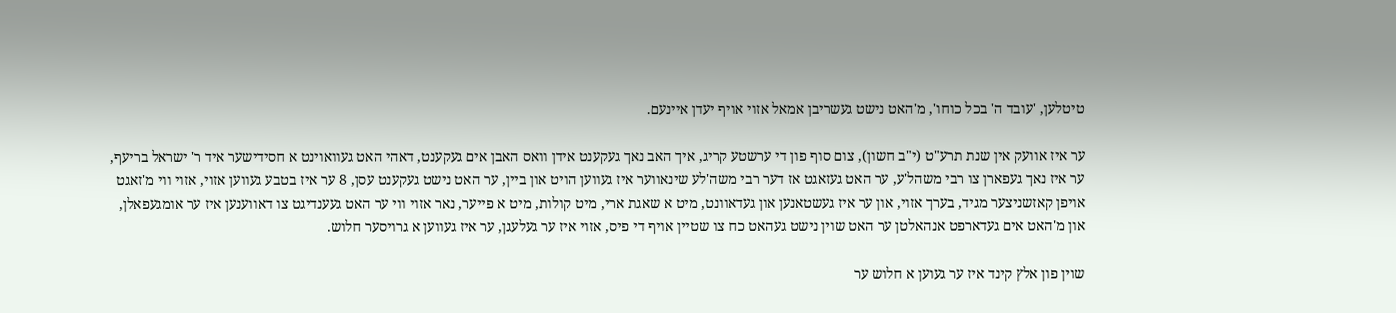טיטלען, 'עובד ה' בכל כוחו', מ'האט נישט געשריבן אמאל אזוי אויף יעדן איינעם.

ער איז אוועק אין שנת תרע"ט (י"ב חשון), צום סוף פון די ערשטע קריג, איך האב נאך געקענט אידן וואס האבן אים געקענט, דאהי האט געוואוינט א חסידישער איד ר' ישראל בריעף, ער איז נאך געפארן צו רבי משהל'ע, ער האט געזאגט אז דער רבי משה'לע שינאווער איז געווען הויט און ביין, ער האט נישט געקענט עסן, 8 ער איז בטבע געווען אזוי, אזוי ווי מ'זאגט אויפן קאזשניצער מגיד, בערך אזוי, און ער איז געשטאנען און געדאוונט, מיט א שאגת ארי, מיט קולות, מיט א פייער, נאר אזוי ווי ער האט געענדיגט צו דאווענען איז ער אומגעפאלן, און מ'האט אים געדארפט אנהאלטן ער האט שוין נישט געהאט כח צו שטיין אויף די פיס, אזוי איז ער געלעגן, ער איז געווען א גרויסער חלוש.

שוין פון אלץ קינד איז ער געוען א חלוש ער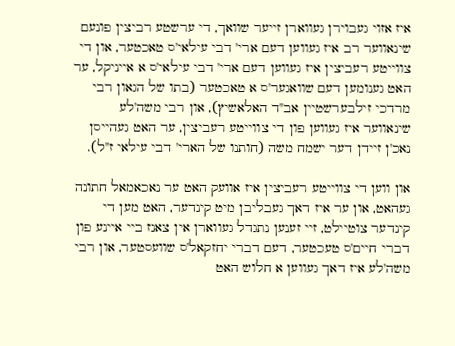איז אזוי געבוירן געווארן זייער שוואך, די ערשטע רביצין פונעם שינאווער רב איז געווען דעם ארי' דבי עילאי'ס טאכטער, און די צווייטע רעביצין איז געווען דעם ארי' דבי עילאי'ס א אייניקל, ער האט גענומען דעם שוואגער'ס א טאכטער (בתו של הגאון רבי מרדכי זילבערשטיין אב"ד האלאשיץ), און רבי משה'לע שינאווער איז געווען פון די צווייטע רעביצין, ער האט געהייסן נאכ'ן זיידן דער ישמח משה (חותנו של הארי' דבי עילאי ז"ל).

און ווען די צווייטע רעביצין איז אוועק האט ער נאכאמאל חתונה געהאט, און ער איז דאך געבליבן מיט קינדער, האט מען די קינדער צוטיילט, זיי זענען נתגדל געווארן אין צאנז ביי איינע פון דברי חיים'ס טעכטער, דעם דברי יחזקאל'ס שוועסטער, און רבי משה'לע איז דאך געווען א חלוש האט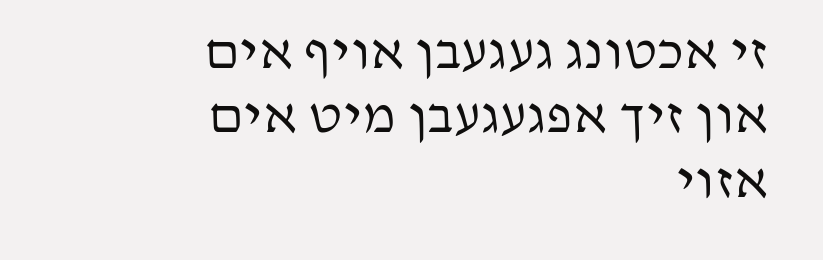זי אכטונג געגעבן אויף אים און זיך אפגעגעבן מיט אים אזוי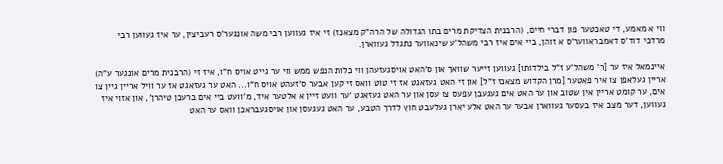ווי א מאמע, די טאכטער פון דברי חיים, (הרבנית הצדיקת מרים בתו הגדולה של הרה"ק מצאנז) זי איז געווען רבי משה אונגער'ס רעביצין, ער איז געווען רבי מרדכי דוד'ס דאמבראווער'ס א זוהן, ביי אים איז רבי משהל'ע שינאווער נתגדל געווארן.

איינמאל איז ער [ר' משהל'ע ז"ל בילדותו] געווען זייער שוואך און ס'האט אויסגעזעהן ווי כלות הנפש ממש ווי ער גייט אויס ח"ו, איז זי (הרבנית מרים אונגער ע"ה) אריין געלאפן צו איר פאטער [מרן הקדוש מצאנז ז"ל] און זי האט געזאגט אז זי טוט וואס זי קען אבער ס'זעהט אויס ח"ו... האט ער געזאגט אז ער וויל אריין גיין צו אים, ער קומט אריין אין שטוב און ער האט אים געגעבן עפעס צו עסן און ער האט געזאגט 'ער וועט זיין א אלטער איד, מ'וועט ביי אים ברעכן טיהרן', און אזוי איז געווען, דער מצב איז בעסער געווארן אבער ער האט אלע יארן געלעבט חוץ לדרך הטבע, ער האט געגעסן און אויסגעבראכן וואס ער האט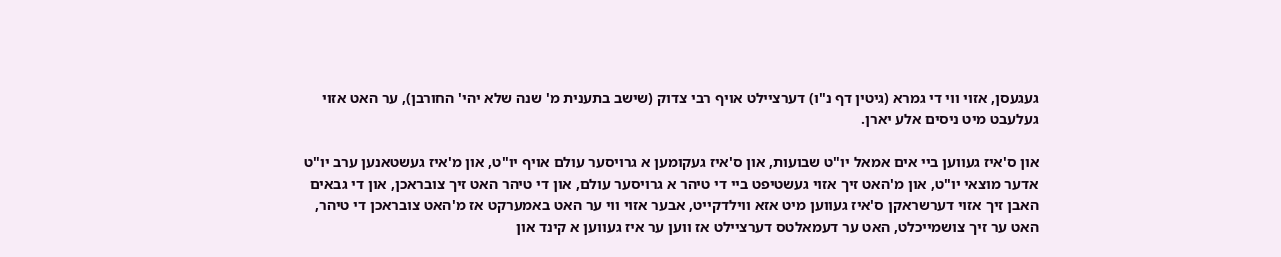געגעסן, אזוי ווי די גמרא (גיטין דף נ"ו) דערציילט אויף רבי צדוק (שישב בתענית מ' שנה שלא יהי' החורבן), ער האט אזוי געלעבט מיט ניסים אלע יארן.

און ס'איז געווען ביי אים אמאל יו"ט שבועות, און ס'איז געקומען א גרויסער עולם אויף יו"ט, און מ'איז געשטאנען ערב יו"ט אדער מוצאי יו"ט, און מ'האט זיך אזוי געשטיפט ביי די טיהר א גרויסער עולם, און די טיהר האט זיך צובראכן, און די גבאים האבן זיך אזוי דערשראקן ס'איז געווען מיט אזא ווילדקייט, אבער אזוי ווי ער האט באמערקט אז מ'האט צובראכן די טיהר, האט ער זיך צושמייכלט, האט ער דעמאלטס דערציילט אז ווען ער איז געווען א קינד און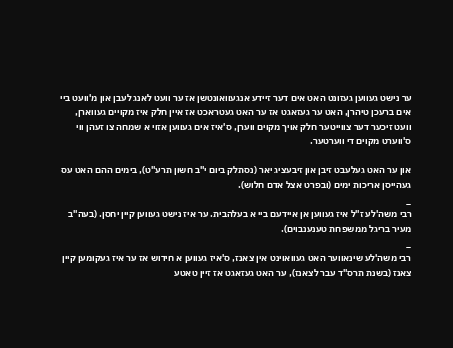ער נישט געווען געזונט האט אים דער זיידע אנגעוואונטשן אז ער וועט לאנג לעבן און מ'וועט ביי אים ברעכן טיהרן, האט ער געזאגט אז ער האט געטראכט אז איין חלק איז מקויים געווארן, וועט זיכער דער צווייטער חלק אויך מקוים ווערן, ס'איז אים געווען אזוי א שמחה צו זעהן ווי ס'ווערט מקוים די ווערטער.

און ער האט געלעבט זיבן און זיבעציג יאר (נסתלק ביום י"ב חשון תרע"ט), בימים ההם האט עס געהייסן אריכות ימים (ובפרט אצל אדם חלוש).
_
רבי משה'לע ז"ל איז געווען אן איידעם ביי א בעלהבית. ער איז נישט געווען קיין יחסן. (בעה"ב מעיר בריגל ממשפחת טענענבוים).
_
רבי משה'לע שינאווער האט געוואוינט אין צאנז, ס'איז געווען א חידוש אז ער איז געקומען קיין צאנז (בשנת תרס"ד עבר לצאנז), ער האט געזאגט אז זיין טאטע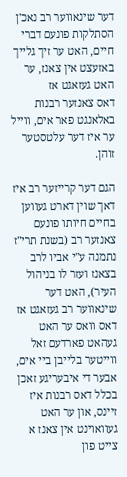דער שינאווער רב נאכ'ן הסתלקות פונעם דברי חיים, האט ער זיך גלייך באזעצט אין צאנז, ער האט געזאגט אז
דאס צאנזער רבנות באלאנגט פאר אים, ווייל ער איז דער עלטסטער זוהן.

הגם דער קרייזער רב איז דאך שוין דארט געווען בחיים חיותו פונעם צאנזער רב (בשנת תרי"ז נתמנה ע"י אביו לרב בצאנז ועזר לו בניהול העיר), האט דער שינאווער רב געזאגט אז דאס וואס ער האט געהאט פארדעם זאל ווייטער בלייבן ביי אים, אבער די איבעריגע זאכן
בכלל דאס רבנות איז זיינס, און ער האט געוואוינט אין צאנז א צייט פון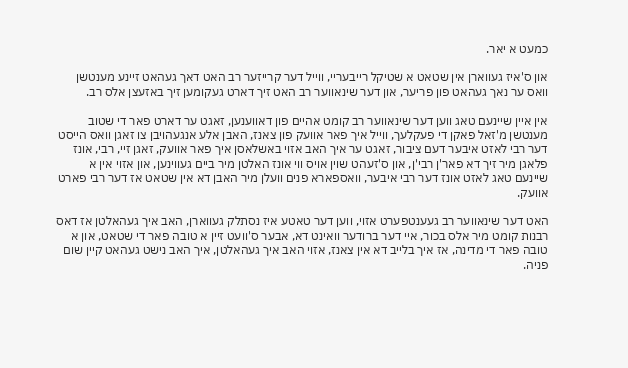כמעט א יאר.

און ס'איז געווארן אין שטאט א שטיקל רייבעריי, ווייל דער קרייזער רב האט דאך געהאט זיינע מענטשן וואס ער נאך געהאט פון פריער, און דער שינאווער רב האט זיך דארט געקומען זיך באזעצן אלס רב.

אין איין שיינעם טאג ווען דער שינאווער רב קומט אהיים פון דאווענען, זאגט ער דארט פאר די שטוב מענטשן מ'זאל פאקן די פעקלעך, ווייל איך פאר אוועק פון צאנז, האבן אלע אנגעהויבן צו זאגן וואס הייסט דער רבי לאזט איבער דעם ציבור, זאגט ער איך האב אזוי באשלאסן איך פאר אוועק, זאגן זיי, רבי, אונז פלאגן מיר זיך דא פאר'ן רבי'ן, און ס'זעהט שוין אויס ווי אונז האלטן מיר ביים געווינען, און אזוי אין א
שיינעם טאג לאזט אונז דער רבי איבער, וואספארא פנים וועלן מיר האבן דא אין שטאט אז דער רבי פארט אוועק.

האט דער שינאווער רב געענטפערט אזוי, ווען דער טאטע איז נסתלק געווארן, האב איך געהאלטן אז דאס רבנות קומט מיר אלס בכור, איי דער ברודער וואינט דא, אבער ס'וועט זיין א טובה פאר די שטאט, און א טובה פאר די מדינה, אז איך בלייב דא אין צאנז, אזוי האב איך געהאלטן, איך האב נישט געהאט קיין שום פניה.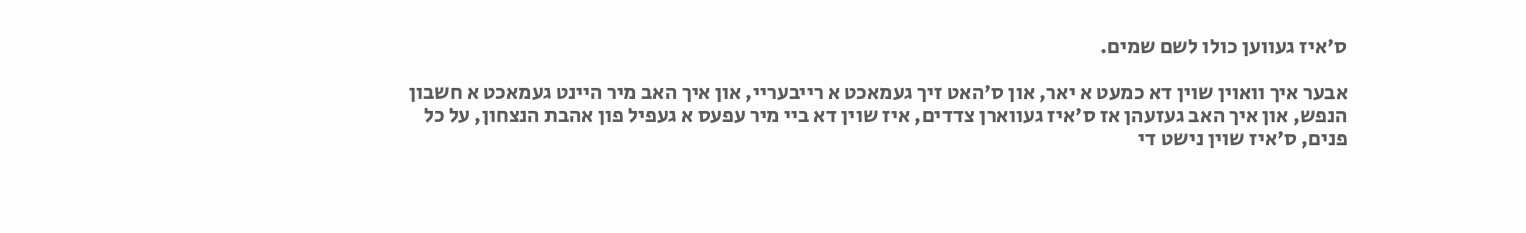ס'איז געווען כולו לשם שמים.

אבער איך וואוין שוין דא כמעט א יאר, און ס'האט זיך געמאכט א רייבעריי, און איך האב מיר היינט געמאכט א חשבון הנפש, און איך האב געזעהן אז ס'איז געווארן צדדים, איז שוין דא ביי מיר עפעס א געפיל פון אהבת הנצחון, על כל פנים, ס'איז שוין נישט די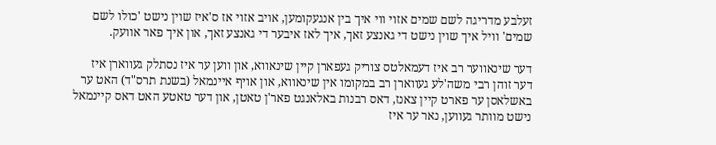זעלבע מדריגה לשם שמים אזוי ווי איך בין אנגעקומען, אויב אזוי אז ס'איז שוין נישט 'כולו לשם שמים' וויל איך שוין נישט די גאנצע זאך, איך לאז איבער די גאנצע זאך, און איך פאר אוועק.

דער שינאווער רב איז דעמאלטס צוריק געפארן קיין שינאווא, און ווען ער איז נסתלק געווארן איז דער זוהן רבי משה'לע געווארן רב במקומו אין שינאווא, און אויף איינמאל (בשנת תרס"ד) האט ער באשלאסן ער פארט קיין צאנז, דאס רבנות באלאנגט פאר'ן טאטן, און דער טאטע האט דאס קיינמאל נישט מוותר געווען, נאר ער איז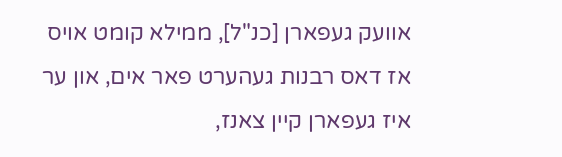אוועק געפארן [כנ"ל], ממילא קומט אויס אז דאס רבנות געהערט פאר אים, און ער איז געפארן קיין צאנז,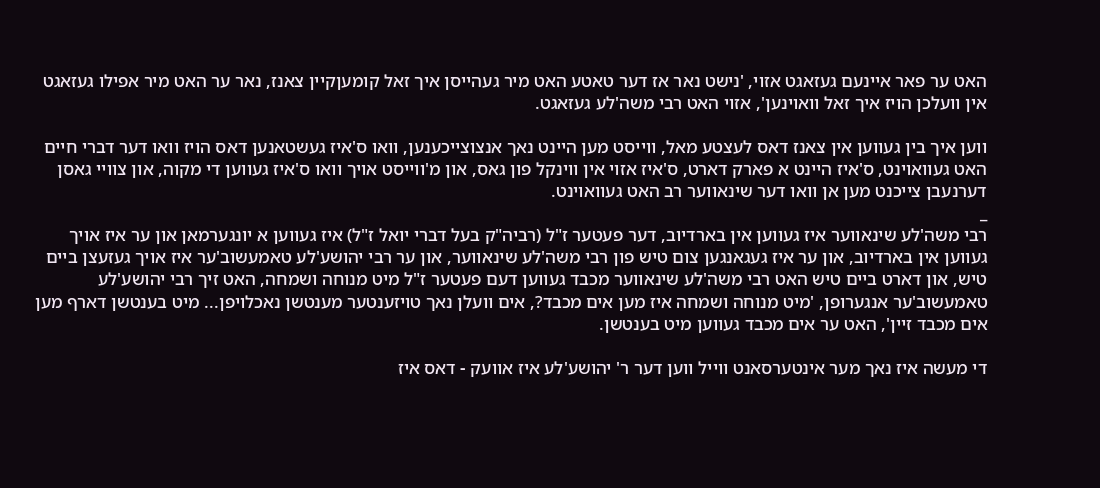האט ער פאר איינעם געזאגט אזוי, 'נישט נאר אז דער טאטע האט מיר געהייסן איך זאל קומעןקיין צאנז, נאר ער האט מיר אפילו געזאגט אין וועלכן הויז איך זאל וואוינען', אזוי האט רבי משה'לע געזאגט.

ווען איך בין געווען אין צאנז דאס לעצטע מאל, ווייסט מען היינט נאך אנצוצייכענען, וואו ס'איז געשטאנען דאס הויז וואו דער דברי חיים האט געוואוינט, ס'איז היינט א פארק דארט, ס'איז אזוי אין ווינקל פון גאס, און מ'ווייסט אויך וואו ס'איז געווען די מקוה, און צוויי גאסן דערנעבן צייכנט מען אן וואו דער שינאווער רב האט געוואוינט.
_
רבי משה'לע שינאווער איז געווען אין בארדיוב, דער פעטער ז"ל (רביה"ק בעל דברי יואל ז"ל) איז געווען א יונגערמאן און ער איז אויך געווען אין בארדיוב, און ער איז געגאנגען צום טיש פון רבי משה'לע שינאווער, און ער רבי יהושע'לע טאמעשוב'ער איז אויך געזעצן ביים טיש, און דארט ביים טיש האט רבי משה'לע שינאווער מכבד געווען דעם פעטער ז"ל מיט מנוחה ושמחה, האט זיך רבי יהושע'לע טאמעשוב'ער אנגערופן, 'מיט מנוחה ושמחה איז מען אים מכבד?, אים וועלן נאך טויזענטער מענטשן נאכלויפן... מיט בענטשן דארף מען אים מכבד זיין', האט ער אים מכבד געווען מיט בענטשן.

די מעשה איז נאך מער אינטערסאנט ווייל ווען דער ר' יהושע'לע איז אוועק - דאס איז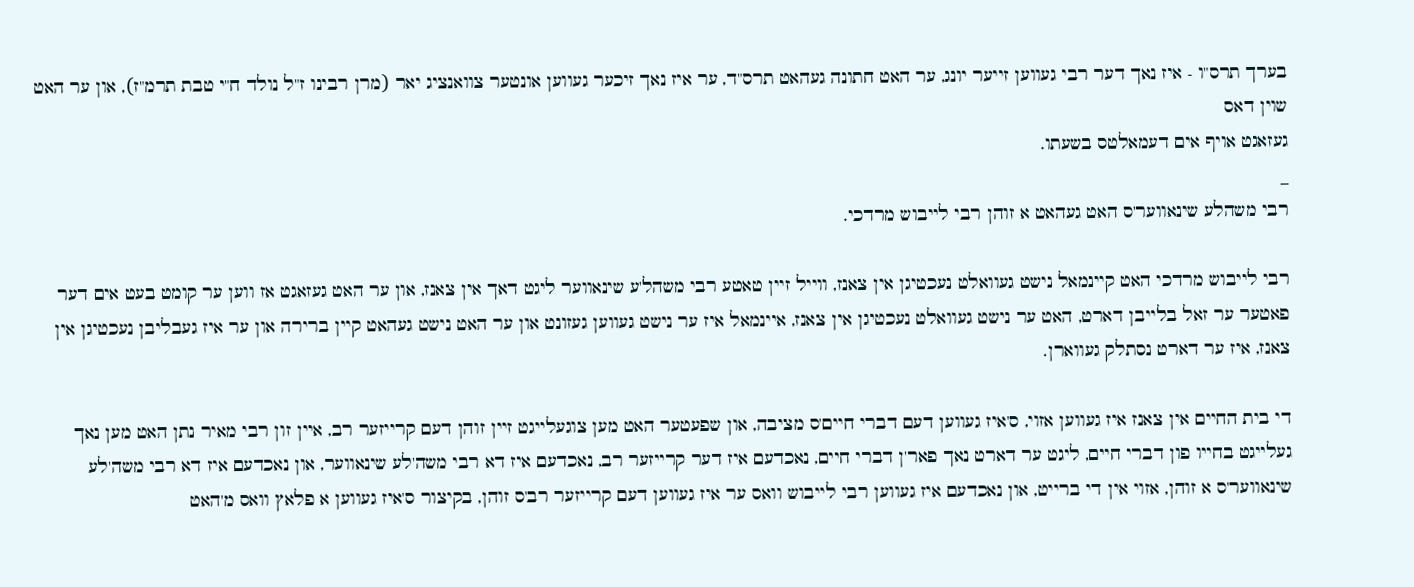בערך תרס"ו - איז נאך דער רבי געווען זייער יונג, ער האט חתונה געהאט תרס"ד, ער איז נאך זיכער געווען אונטער צוואנציג יאר (מרן רבינו ז"ל נולד ח"י טבת תרמ"ז), און ער האט שוין דאס
געזאגט אויף אים דעמאלטס בשעתו.
_
רבי משהלע שינאווער'ס האט געהאט א זוהן רבי לייבוש מרדכי.

רבי לייבוש מרדכי האט קיינמאל נישט געוואלט נעכטיגן אין צאנז, ווייל זיין טאטע רבי משהל'ע שינאווער ליגט דאך אין צאנז, און ער האט געזאגט אז ווען ער קומט בעט אים דער פאטער ער זאל בלייבן דארט, האט ער נישט געוואלט נעכטיגן אין צאנז, איינמאל איז ער נישט געווען געזונט און ער האט נישט געהאט קיין ברירה און ער איז געבליבן נעכטיגן אין צאנז, איז ער דארט נסתלק געווארן.

די בית החיים אין צאנז איז געווען אזוי, ס'איז געווען דעם דברי חיים'ס מציבה, און שפעטער האט מען צוגעלייגט זיין זוהן דעם קרייזער רב, איין זון רבי מאיר נתן האט מען נאך געלייגט בחייו פון דברי חיים, ליגט ער דארט נאך פאר'ן דברי חיים, נאכדעם איז דער קרייזער רב, נאכדעם איז דא רבי משה'לע שינאווער, און נאכדעם איז דא רבי משה'לע שינאווער'ס א זוהן, אזוי אין די ברייט, און נאכדעם איז געווען רבי לייבוש וואס ער איז געווען דעם קרייזער רב'ס זוהן, בקיצור ס'איז געווען א פלאץ וואס מ'האט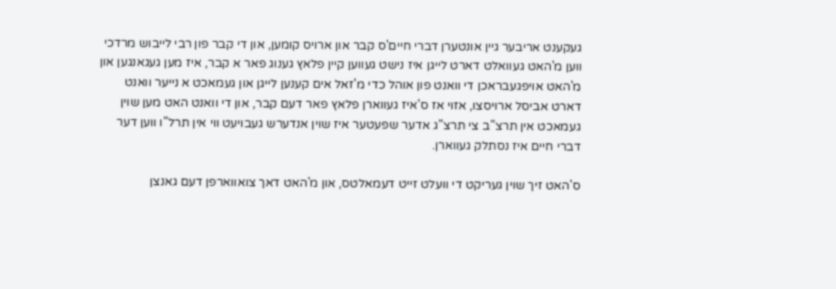געקענט אריבער גיין אונטערן דברי חיים'ס קבר און ארויס קומען, און די קבר פון רבי לייבוש מרדכי ווען מ'האט געוואלט דארט לייגן איז נישט געווען קיין פלאץ גענוג פאר א קבר, איז מען געגאנגען און מ'האט אויפגעבראכן די וואנט פון אוהל כדי מ'זאל אים קענען לייגן און געמאכט א נייער וואנט דארט אביסל ארויסצו, אזוי אז ס'איז געווארן פלאץ פאר דעם קבר, און די וואנט האט מען שוין געמאכט אין תרצ"ב צי תרצ"ג אדער שפעטער איז שוין אנדערש געבויעט ווי אין תרל"ו ווען דער דברי חיים איז נסתלק געווארן.

ס'האט זיך שוין געריקט די וועלט זייט דעמאלטס, און מ'האט דאך צואווארפן דעם גאנצן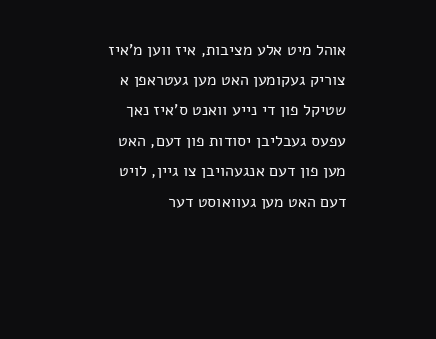אוהל מיט אלע מציבות, איז ווען מ'איז צוריק געקומען האט מען געטראפן א שטיקל פון די נייע וואנט ס'איז נאך עפעס געבליבן יסודות פון דעם, האט מען פון דעם אנגעהויבן צו גיין, לויט דעם האט מען געוואוסט דער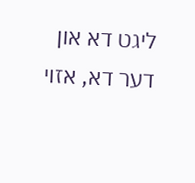ליגט דא און דער דא, אזוי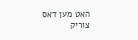האט מען דאס צוריק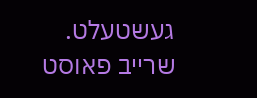געשטעלט.
שרייב פאוסט